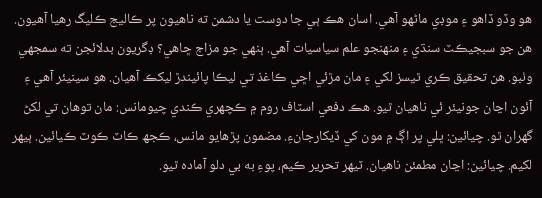ھو وڏو ڏاھو ۽ موڊي ماڻھو آھي. اسان ھڪ ٻي جا دوست يا دشمن ته ناھيون پر ڪاليج ڪليگ رھيا آھيون. ھن جو سبجيڪٽ سنڌي ۽ منھنجو علم سياسيات آھي. ٻنھي جو مزاج ڇاھي؟ ڊگريون بدلائجن ته سمجھي وٺبو. ھن تحقيق ڪري ٿيسز لکي ۽ مان مڙئي اڇي ڪاغذ تي ليڪا پائيندڙ ليکڪ آھيان. ھو سينيئر آھي ۽ آئون اڃان جونيئر ئي ناھيان ٿيو. ھڪ دفعي اسٽاف روم ۾ ڪچھري ڪندي چيومانس: مان توھان تي لکڻ گھران ٿو. چيائين: ڀلي پر اڳ ۾ مون کي ڏيکارجانءِ. مضمون پڙھايو مانس، ڪجھ ڪاٽ ڪوٽ ڪيائين. ٻيھر لکيم. چيائين: اڃان مطمئن ناھيان. ٽيھر تحرير ڪيم، پوءِ به بي دلو آمادہ ٿيو.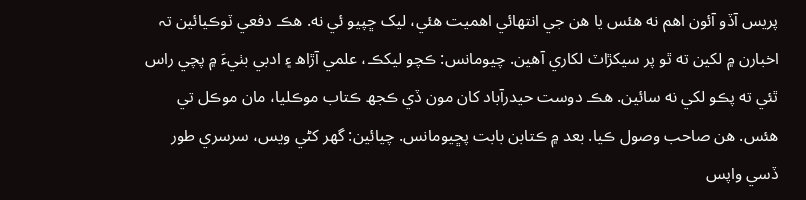پريس آڏو آئون اھم نه ھئس يا ھن جي انتھائي اھميت ھئي، ليک ڇپيو ئي نه. ھڪ دفعي ٽوڪيائين تہ اخبارن ۾ لکين ته ٿو پر سيکڙاٽ لکاري آھين. چيومانس: ڪچو ليکڪ، علمي آڙاھ ۽ ادبي بٺيءَ ۾ پچي راس ٿئي ته پڪو لکي نه سائين. ھڪ دوست حيدرآباد کان مون ڏي ڪجھ ڪتاب موڪليا، مان موڪل تي ھئس. ھن صاحب وصول ڪيا. بعد ۾ ڪتابن بابت پڇيومانس. چيائين: گھر کڻي ويس، سرسري طور ڏسي واپس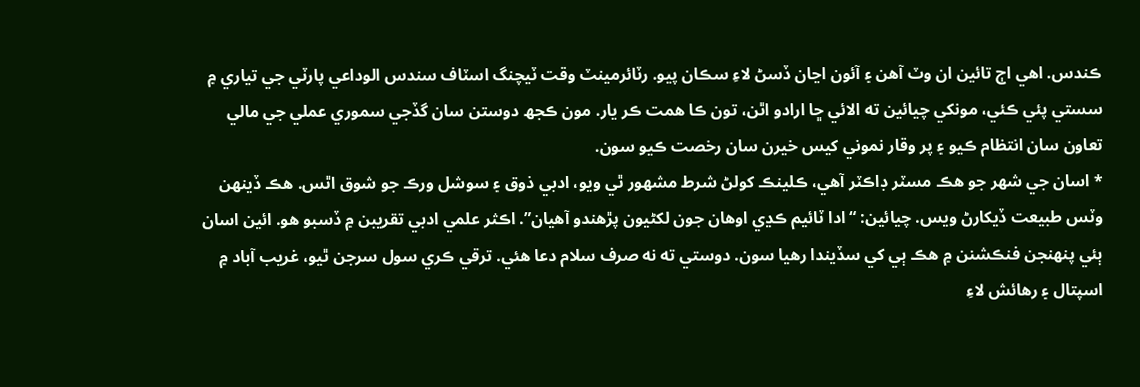ڪندس. اھي اڄ تائين ان وٽ آھن ۽ آئون اڃان ڏسڻ لاءِ سڪان پيو. رٽائرمينٽ وقت ٽيچنگ اسٽاف سندس الوداعي پارٽي جي تياري ۾ سستي پئي ڪئي، مونکي چيائين ته الائي ڇا ارادو اٿن، تون ڪا ھمت ڪر يار. مون ڪجھ دوستن سان گڏجي سموري عملي جي مالي تعاون سان انتظام ڪيو ۽ پر وقار نموني کيس خيرن سان رخصت ڪيو سون.
* اسان جي شھر جو ھڪ مسٽر ڊاڪٽر آھي، ڪلينڪ کولڻ شرط مشھور ٿي ويو، ادبي ذوق ۽ سوشل ورڪ جو شوق اٿس. ھڪ ڏينھن وٽس طبيعت ڏيکارڻ ويس. چيائين: “ادا ٽائيم ڪڍي اوھان جون لکڻيون پڙھندو آھيان”. اڪثر علمي ادبي تقريبن ۾ ڏسبو ھو. ائين اسان ٻئي پنھنجن فنڪشنن ۾ ھڪ ٻي کي سڏيندا رھيا سون. دوستي ته نه صرف سلام دعا ھئي. ترقي ڪري سول سرجن ٿيو، غريب آباد ۾ اسپتال ۽ رھائش لاءِ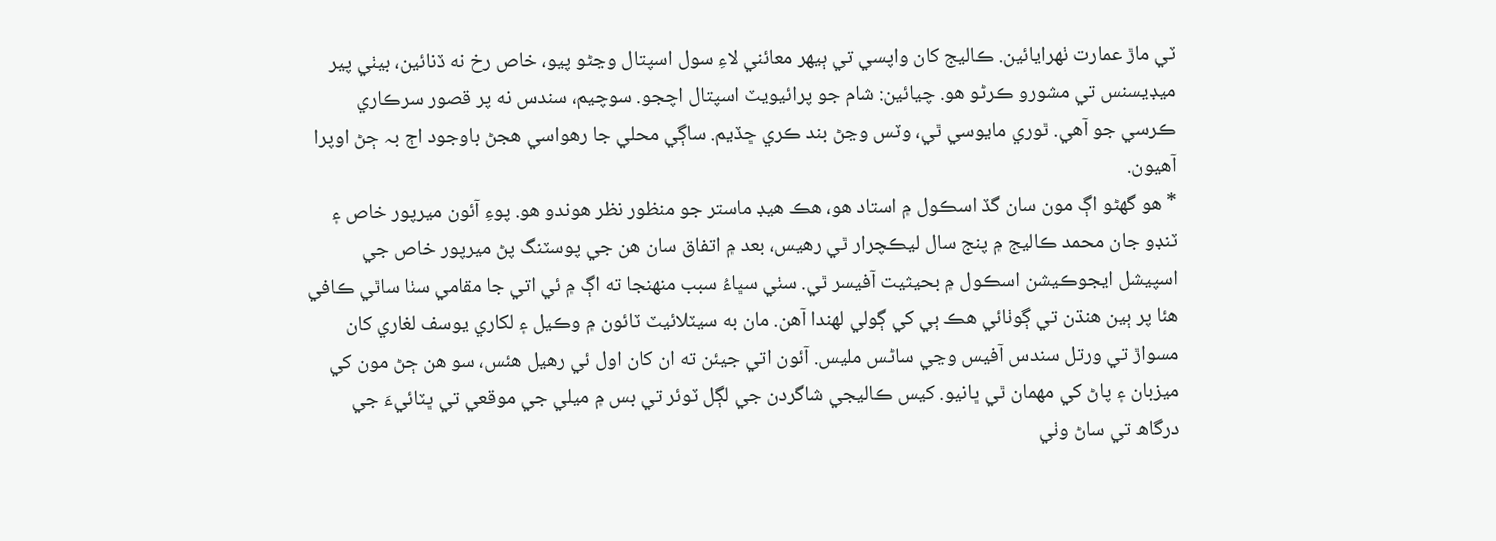ٽي ماڙ عمارت ٺھرايائين. ڪاليج کان واپسي تي ٻيھر معائني لاءِ سول اسپتال وڃڻو پيو، خاص رخ نه ڏنائين، بيٺي پير ميڊيسنس تي مشورو ڪرڻو ھو. چيائين: شام جو پرائيويٽ اسپتال اچجو. سوچيم، سندس نه پر قصور سرڪاري ڪرسي جو آھي. ٿوري مايوسي ٿي، وٽس وڃڻ بند ڪري ڇڏيم. ساڳي محلي جا رھواسي ھجڻ باوجود اڄ بہ ڄڻ اوپرا آھيون.
* ھو گھڻو اڳ مون سان گڏ اسڪول ۾ استاد ھو، ھڪ ھيڊ ماستر جو منظور نظر ھوندو ھو. پوءِ آئون ميرپور خاص ۽ ٽنڊو جان محمد ڪاليج ۾ پنج سال ليڪچرار ٿي رھيس، بعد ۾ اتفاق سان ھن جي پوسٽنگ پڻ ميرپور خاص جي اسپيشل ايجوڪيشن اسڪول ۾ بحيثيت آفيسر ٿي. سٺي سڀاءُ سبب منھنجا ته اڳ ۾ ئي اتي جا مقامي سٺا ساٿي ڪافي ھئا پر ٻين ھنڌن تي ڳوٺائي ھڪ ٻي کي ڳولي لھندا آھن. مان به سيٽلائيٽ ٽائون ۾ وڪيل ۽ لکاري يوسف لغاري کان مسواڙ تي ورتل سندس آفيس وڃي ساڻس مليس. آئون اتي جيئن ته ان کان اول ئي رھيل ھئس، سو ھن ڄڻ مون کي ميزبان ۽ پاڻ کي مھمان ٿي ڀانيو. کيس ڪاليجي شاگردن جي لڳل ٽوئر تي بس ۾ ميلي جي موقعي تي ڀٽائيءَ جي درگاھ تي ساڻ وٺي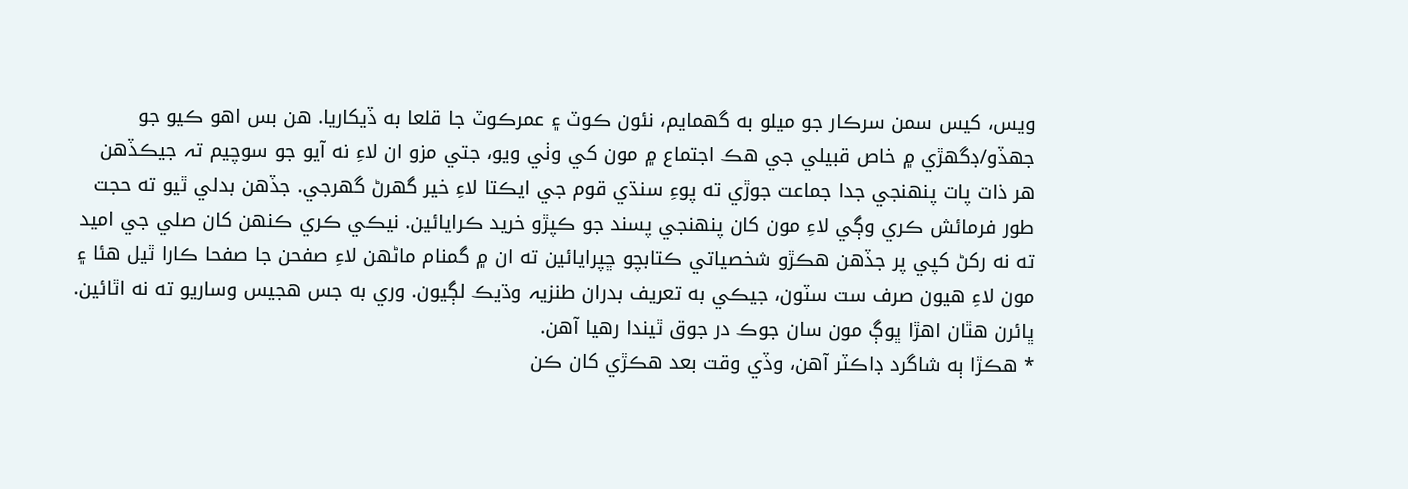ويس، کيس سمن سرڪار جو ميلو به گھمايم، نئون ڪوٽ ۽ عمرڪوٽ جا قلعا به ڏيکاريا. ھن بس اھو ڪيو جو جھڏو/ڊگھڙي ۾ خاص قبيلي جي ھڪ اجتماع ۾ مون کي وٺي ويو، جتي مزو ان لاءِ نه آيو جو سوچيم تہ جيڪڏھن ھر ذات پات پنھنجي جدا جماعت جوڙي ته پوءِ سنڌي قوم جي ايڪتا لاءِ خير گھرڻ گھرجي. جڏھن بدلي ٿيو ته حجت طور فرمائش ڪري وڳي لاءِ مون کان پنھنجي پسند جو ڪپڙو خريد ڪرايائين. نيڪي ڪري ڪنھن کان صلي جي اميد ته نه رکڻ کپي پر جڏھن ھڪڙو شخصياتي ڪتابچو ڇپرايائين ته ان ۾ گمنام ماڻھن لاءِ صفحن جا صفحا ڪارا ٿيل ھئا ۽ مون لاءِ ھيون صرف ست سٽون، جيڪي به تعريف بدران طنزيہ وڌيڪ لڳيون. وري به جس ھجيس وساريو ته نه اٿائين. ڀائرن ھٿان اھڙا ڀوڳ مون سان جوڪ در جوق ٿيندا رھيا آھن.
* ھڪڙا ٻه شاگرد ڊاڪٽر آھن، وڏي وقت بعد ھڪڙي کان ڪن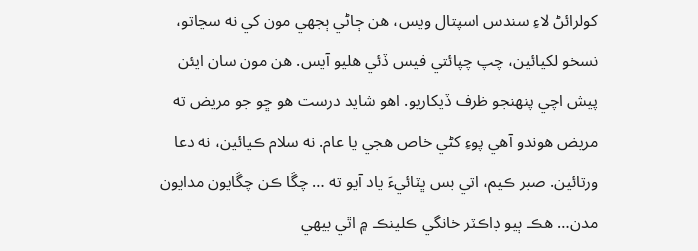کولرائڻ لاءِ سندس اسپتال ويس، ھن ڄاڻي ٻجھي مون کي نه سڃاتو، نسخو لکيائين، چپ چپائتي فيس ڏئي ھليو آيس. ھن مون سان ايئن پيش اچي پنھنجو ظرف ڏيکاريو. اھو شايد درست ھو ڇو جو مريض ته مريض ھوندو آھي پوءِ کڻي خاص ھجي يا عام. نه سلام ڪيائين، نه دعا ورتائين. صبر ڪيم، اتي بس ڀٽائيءَ ياد آيو ته … چڱا ڪن چڱايون مدايون مدن… ھڪ ٻيو ڊاڪٽر خانگي ڪلينڪ ۾ اٿي بيھي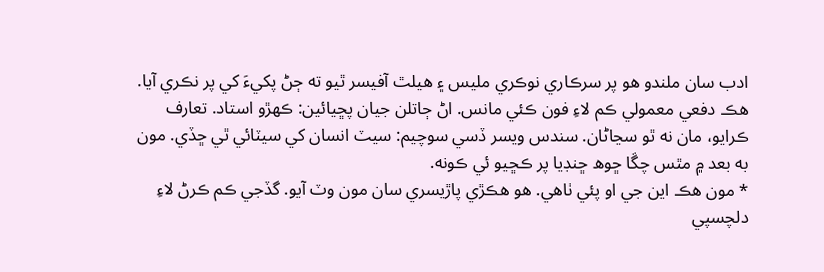ادب سان ملندو ھو پر سرڪاري نوڪري مليس ۽ ھيلٿ آفيسر ٿيو ته ڄڻ پکيءَ کي پر نڪري آيا. ھڪ دفعي معمولي ڪم لاءِ فون ڪئي مانس. اڻ ڄاتلن جيان پڇيائين: ڪھڙو استاد. تعارف ڪرايو، مان نه ٿو سڃاڻان. سندس ويسر ڏسي سوچيم: سيٽ انسان کي سيٽائي ٿي ڇڏي. مون به بعد ۾ مٿس چڱا ڇوھ ڇنڊيا پر ڪڇيو ئي ڪونه.
* مون ھڪ اين جي او پئي ٺاھي. ھو ھڪڙي پاڙيسري سان مون وٽ آيو. گڏجي ڪم ڪرڻ لاءِ دلچسپي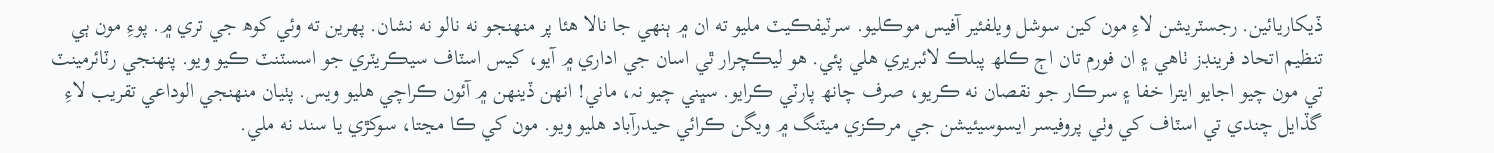ڏيکاريائين. رجسٽريشن لاءِ مون کين سوشل ويلفئير آفيس موڪليو. سرٽيفڪيٽ مليو ته ان ۾ ٻنھي جا نالا ھئا پر منھنجو نه نالو نه نشان. پھرين ته وئي کوھ جي تري ۾. پوءِ مون ٻي تنظيم اتحاد فرينڊز ٺاھي ۽ ان فورم تان اڄ ڪلھ پبلڪ لائبريري ھلي پئي. ھو ليڪچرار ٿي اسان جي اداري ۾ آيو، کيس اسٽاف سيڪريٽري جو اسسٽنٽ ڪيو ويو. پنھنجي رٽائرمينٽ تي مون چيو اجايو ايترا خفا ۽ سرڪار جو نقصان نه ڪريو، صرف چانھ پارٽي ڪرايو. سڀني چيو نہ، ماني! انھن ڏينھن ۾ آئون ڪراچي ھليو ويس. پٺيان منھنجي الوداعي تقريب لاءِ گڏايل چندي تي اسٽاف کي وٺي پروفيسر ايسوسيئيشن جي مرڪزي ميٽنگ ۾ ويگن ڪرائي حيدرآباد ھليو ويو. مون کي ڪا مڃتا، سوکڙي يا سند نه ملي.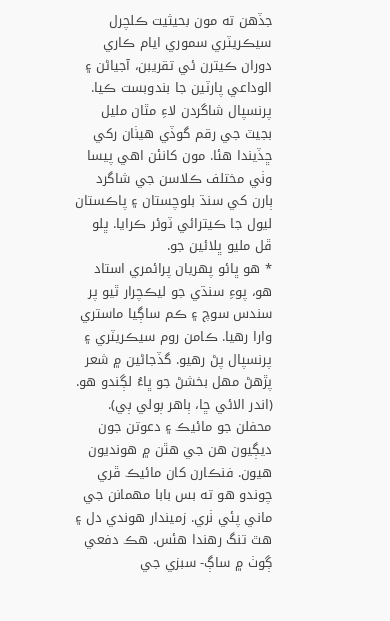جڏھن ته مون بحيثيت ڪلچرل سيڪريٽري سموري ايام ڪاري دوران ڪيترن ئي تقريبن، آجياڻن ۽ الوداعي پارٽين جا بندوبست ڪيا. پرنسپال شاگردن لاءِ مٿان مليل بجيٽ جي رقم گوڏي ھيٺان رکي ڇڏيندا ھئا. مون کانئن اھي پيسا وٺي مختلف ڪلاسن جي شاگرد ٻارن کي سنڌ بلوچستان ۽ پاڪستان ليول جا ڪيترائي ٽوئر ڪرايا. ڀلو ڦل مليو ڀلائين جو.
* ھو ڀائو پھريان پرائمري استاد ھو، پوءِ سنڌي جو ليڪچرار ٿيو پر سندس سوچ ۽ ڪم ساڳيا ماستري وارا رھيا. ڪامن روم سيڪريٽري ۽ پرنسپال پڻ رھيو. گڏجاڻين ۾ شعر پڙھڻ مھل بخشڻ جو ڀاءُ لڳندو ھو. (اندر الائي ڇا، ٻاھر ٻولي ٻي). محفلن جو مائيڪ ۽ دعوتن جون ديڳيون ھن جي ھٿن ۾ ھونديون ھيون. فنڪارن کان مائيڪ ڦري چوندو ھو ته بس بابا مھمانن جي ماني پئي ٺري. زميندار ھوندي دل ۽ ھٿ تنگ رھندا ھئس. ھڪ دفعي ڳوٺ ۾ ساڳ- سبزي جي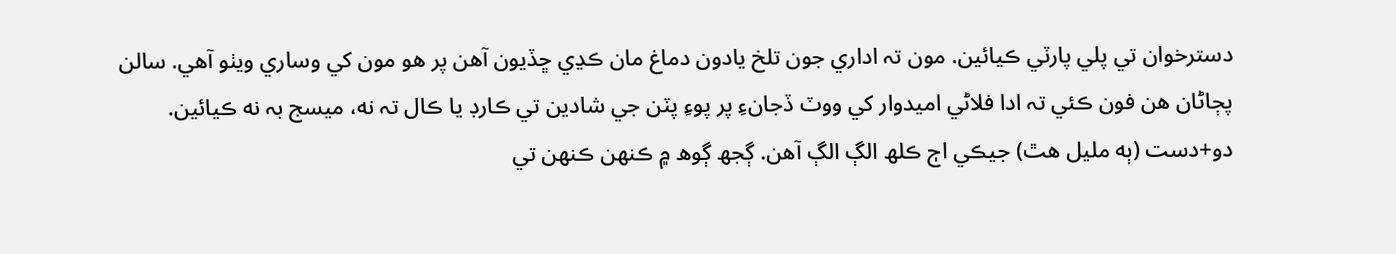دسترخوان تي پلي پارٽي ڪيائين. مون تہ اداري جون تلخ يادون دماغ مان ڪڍي ڇڏيون آھن پر ھو مون کي وساري ويٺو آھي. سالن پڄاڻان ھن فون ڪئي تہ ادا فلاڻي اميدوار کي ووٽ ڏجانءِ پر پوءِ پٽن جي شادين تي ڪارڊ يا ڪال تہ نه، ميسج بہ نه ڪيائين. دو+دست (ٻه مليل ھٿ) جيڪي اڄ ڪلھ الڳ الڳ آھن. ڳجھ ڳوھ ۾ ڪنھن ڪنھن تي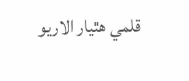قلمي ھٿيار الاريو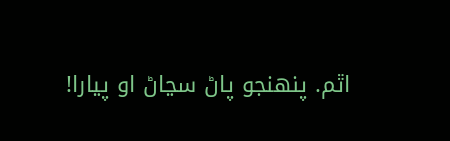اٿم. پنھنجو پاڻ سڃاڻ او پيارا!